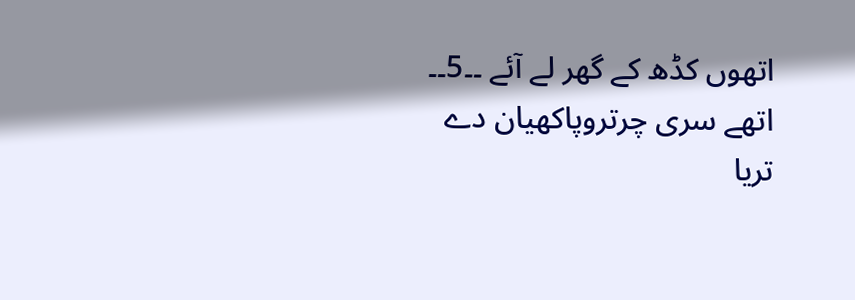اتھوں کڈھ کے گھر لے آئے ۔۔5۔۔
اتھے سری چرتروپاکھیان دے تریا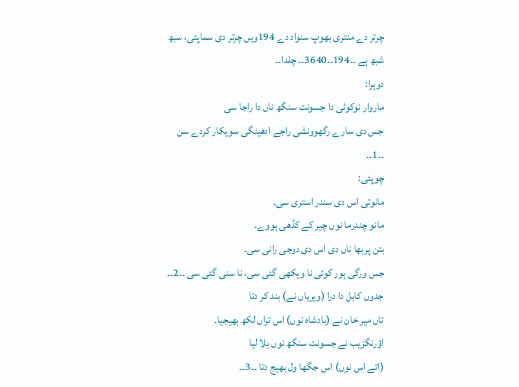چرتر دے منتری بھوپ سنواد دے 194ویں چرتر دی سماپتی، سبھ شبھ ہے ۔۔194۔۔3640۔۔ چلدا۔۔
دوہرا:
ماروار نوکوٹی دا جسونت سنگھ ناں دا راجا سی
جس دی سارے رگھوونشی راجے ادھینگی سویکار کردے سن ۔۔1۔۔
چوپئی:
مانوتی اس دی سندر استری سی۔
مانو چندرما نوں چیر کے کڈھی ہووے۔
بتن پربھا ناں دی اس دی دوجی رانی سی۔
جس ورگی ہور کوئی نا ویکھی گئی سی، نا سنی گئی سی ۔۔2۔۔
جدوں کابل دا درا (ویریاں نے) بند کر دتا
تاں میر خان نے (بادشاہ نوں) اس تراں لکھ بھیجیا۔
اؤرنگزیب نے جسونت سنگھ نوں بلا لیا
(اتے اس نوں) اس جگھا ول بھیج دتا ۔۔3۔۔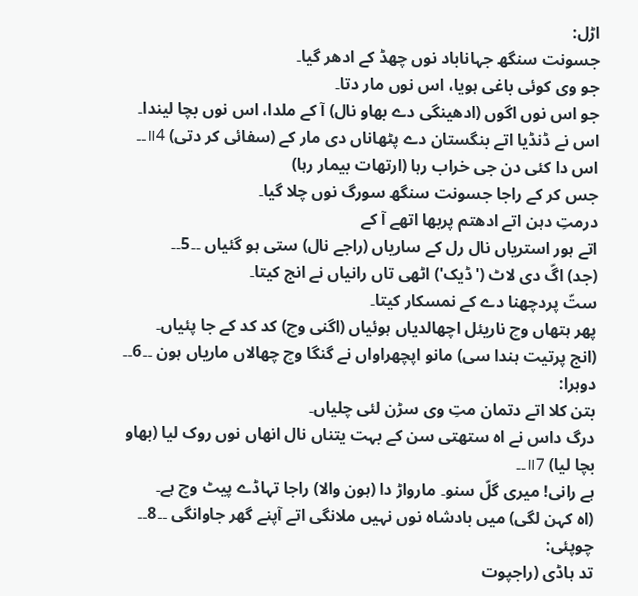اڑل:
جسونت سنگھ جہاناباد نوں چھڈ کے ادھر گیا۔
جو وی کوئی باغی ہویا، اس نوں مار دتا۔
جو اس نوں اگوں (ادھینگی دے بھاو نال) آ کے ملدا، اس نوں بچا لیندا۔
اس نے ڈنڈیا اتے بنگستان دے پٹھاناں دی مار کے (سفائی کر دتی) ॥4۔۔
اس دا کئی دن جی خراب رہا (ارتھات بیمار رہا)
جس کر کے راجا جسونت سنگھ سورگ نوں چلا گیا۔
درمتِ دہن اتے ادھتم پربھا اتھے آ کے
اتے ہور استریاں نال رل کے ساریاں (راجے نال) ستی ہو گئیاں ۔۔5۔۔
(جد) اگّ دی لاٹ ('ڈیک') اٹھی تاں رانیاں نے انج کیتا۔
ستّ پردچھنا دے کے نمسکار کیتا۔
پھر ہتھاں وچ ناریئل اچھالدیاں ہوئیاں (اگنی وچ) کد کد کے جا پئیاں۔
(انج پرتیت ہندا سی) مانو اپچھراواں نے گنگا وچ چھالاں ماریاں ہون ۔۔6۔۔
دوہرا:
بتن کلا اتے دتمان متِ وی سڑن لئی چلیاں۔
درگ داس نے اہ ستھتی سن کے بہت یتناں نال انھاں نوں روک لیا (بھاو بچا لیا) ॥7۔۔
ہے رانی! میری گلّ سنو۔ مارواڑ دا (ہون والا) راجا تہاڈے پیٹ وچ ہے۔
(اہ کہن لگی) میں بادشاہ نوں نہیں ملانگی اتے آپنے گھر جاوانگی ۔۔8۔۔
چوپئی:
تد ہاڈی (راجپوت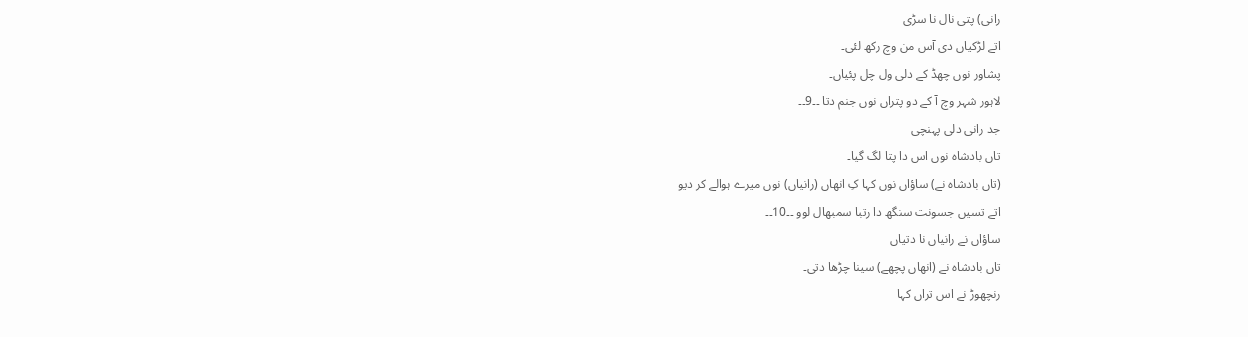رانی) پتی نال نا سڑی
اتے لڑکیاں دی آس من وچ رکھ لئی۔
پشاور نوں چھڈ کے دلی ول چل پئیاں۔
لاہور شہر وچ آ کے دو پتراں نوں جنم دتا ۔۔9۔۔
جد رانی دلی پہنچی
تاں بادشاہ نوں اس دا پتا لگ گیا۔
(تاں بادشاہ نے) ساؤاں نوں کہا کِ انھاں (رانیاں) نوں میرے ہوالے کر دیو
اتے تسیں جسونت سنگھ دا رتبا سمبھال لوو ۔۔10۔۔
ساؤاں نے رانیاں نا دتیاں
تاں بادشاہ نے (انھاں پچھے) سینا چڑھا دتی۔
رنچھوڑ نے اس تراں کہا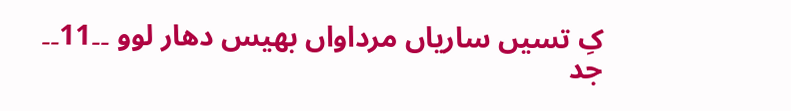کِ تسیں ساریاں مرداواں بھیس دھار لوو ۔۔11۔۔
جد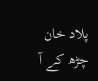پلاد خان چڑھ کے آ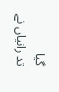گیا
تد رانیاں نے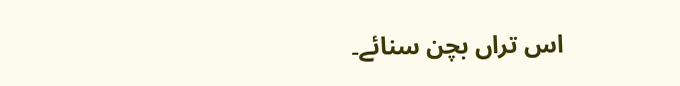اس تراں بچن سنائے۔